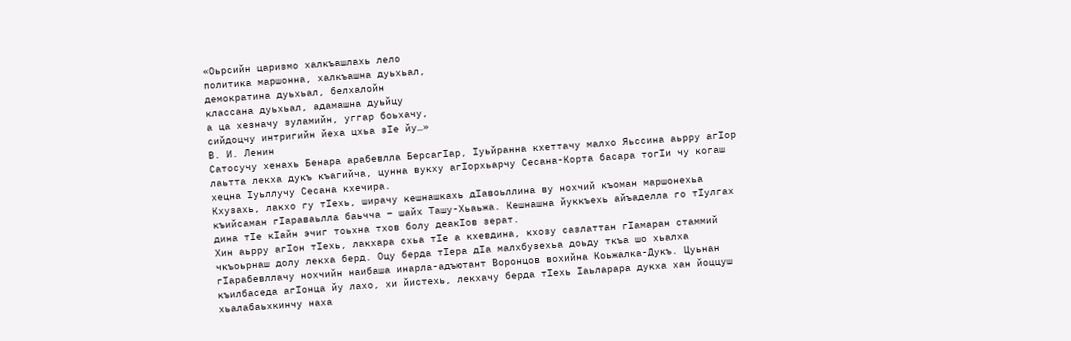«Оьрсийн царизмо халкъашлахь лело
политика маршонна, халкъашна дуьхьал,
демократина дуьхьал, белхалойн
классана дуьхьал, адамашна дуьйцу
а ца хезначу зуламийн, уггар боьхачу,
сийдоцчу интригийн йеха цхьа зӏе йу…»
В. И. Ленин
Сатосучу хенахь Бенара арабевлла Берсагӏар, ӏуьйранна кхеттачу малхо Яьссина аьрру агӏор лаьтта лекха дукъ къагийча, цунна вукху агӏорхьарчу Сесана-Корта басара тогӏи чу когаш хецна ӏуьллучу Сесана кхечира.
Кхузахь, лакхо гу тӏехь, ширачу кешнашкахь дӏавоьллина ву нохчий къоман маршонехьа къийсаман гӏараваьлла баьчча – шайх Ташу-Хьаьжа. Кешнашна йуккъехь айъаделла го тӏулгах дина тӏе кӏайн эчиг тоьхна тхов болу деакӏов зерат.
Хин аьрру агӏон тӏехь, лакхара схьа тӏе а кхевдина, кхозу сазлаттан гӏамаран стаммий чкъоьрнаш долу лекха берд. Оцу берда тӏера дӏа малхбузехьа доьду ткъа шо хьалха гӏарабевллачу нохчийн наибаша инарла-адъютант Воронцов вохийна Коьжалка-Дукъ. Цуьнан къилбаседа агӏонца йу лахо, хи йистехь, лекхачу берда тӏехь ӏаьларара дукха хан йоццуш хьалабаьхкинчу наха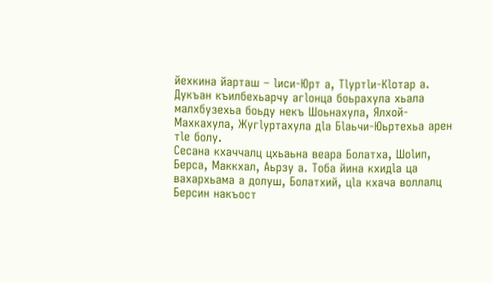йехкина йарташ – ӏиси-Юрт а, Тӏуртӏи-Кӏотар а.
Дукъан къилбехьарчу агӏонца боьрахула хьала малхбузехьа боьду некъ Шоьнахула, Ялхой-Махкахула, Жугӏуртахула дӏа Бӏаьчи-Юьртехьа арен тӏе болу.
Сесана кхаччалц цхьаьна веара Болатха, Шоӏип, Берса, Маккхал, Аьрзу а. Тоба йина кхидӏа ца вахархьама а долуш, Болатхий, цӏа кхача воллалц Берсин накъост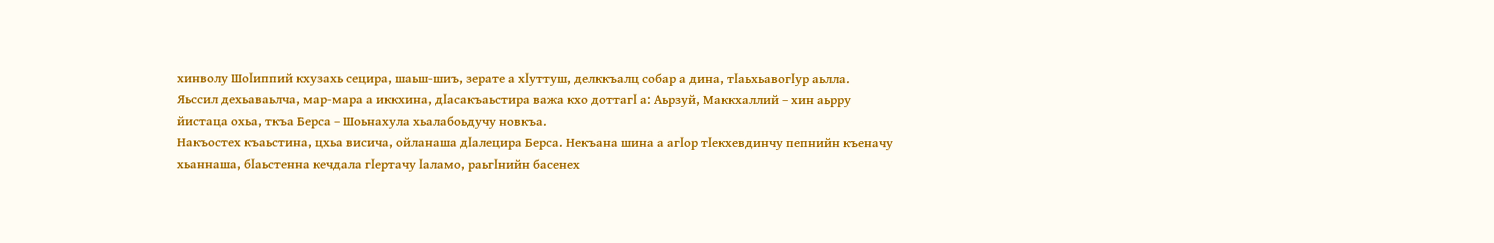хинволу Шоӏиппий кхузахь сецира, шаьш-шиъ, зерате а хӏуттуш, делккъалц собар а дина, тӏаьхьавогӏур аьлла.
Яьссил дехьаваьлча, мар-мара а иккхина, дӏасакъаьстира важа кхо доттагӏ а: Аьрзуй, Маккхаллий – хин аьрру йистаца охьа, ткъа Берса – Шоьнахула хьалабоьдучу новкъа.
Накъостех къаьстина, цхьа висича, ойланаша дӏалецира Берса. Некъана шина а агӏор тӏекхевдинчу пепнийн къеначу хьаннаша, бӏаьстенна кечдала гӏертачу ӏаламо, раьгӏнийн басенех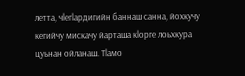летта, чӏегӏардигийн баннаш санна, йохкучу кегийчу мискачу йарташа кӏорге лоьхкура цуьнан ойланаш. Тӏамо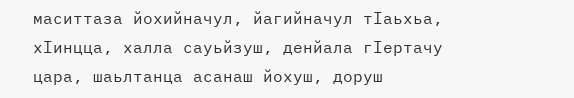маситтаза йохийначул, йагийначул тӏаьхьа, хӏинцца, халла сауьйзуш, денйала гӏертачу цара, шаьлтанца асанаш йохуш, доруш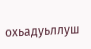охьадуьллуш